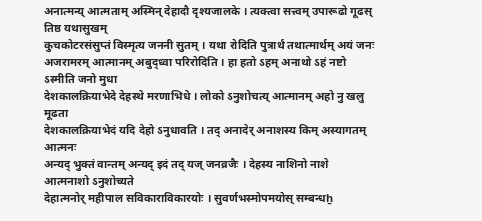अनात्मन्य् आत्मताम् अस्मिन् देहादौ दृश्यजालके । त्यक्त्वा सत्त्वम् उपारूढो गूढस् तिष्ठ यथासुखम्
कुचकोटरसंसुप्तं विस्मृत्य जननी सुतम् । यथा रोदिति पुत्रार्थं तथात्मार्थम् अयं जनः
अजरामरम् आत्मानम् अबुद्ध्वा परिरोदिति । हा हतो ऽहम् अनाथो ऽहं नष्टो ऽस्मीति जनो मुधा
देशकालक्रियाभेदे देहस्थे मरणाभिधे । लोको ऽनुशोचत्य् आत्मानम् अहो नु खलु मूढता
देशकालक्रियाभेदं यदि देहो ऽनुधावति । तद् अनादेर् अनाशस्य किम् अस्यागतम् आत्मनः
अन्यद् भुक्तं वान्तम् अन्यद् इदं तद् यज् जनव्रजैः । देहस्य नाशिनो नाशे आत्मनाशो ऽनुशोच्यते
देहात्मनोर् महीपाल सविकाराविकारयोः । सुवर्णभस्मोपमयोस् सम्बन्धẖ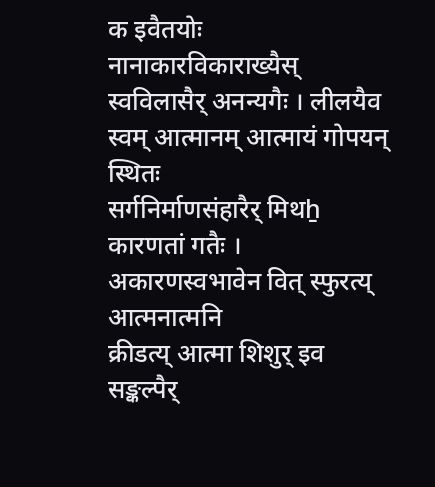क इवैतयोः
नानाकारविकाराख्यैस् स्वविलासैर् अनन्यगैः । लीलयैव स्वम् आत्मानम् आत्मायं गोपयन् स्थितः
सर्गनिर्माणसंहारैर् मिथẖ कारणतां गतैः । अकारणस्वभावेन वित् स्फुरत्य् आत्मनात्मनि
क्रीडत्य् आत्मा शिशुर् इव सङ्कल्पैर्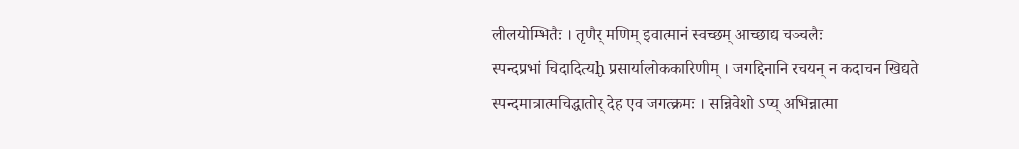लीलयोम्भितैः । तृणैर् मणिम् इवात्मानं स्वच्छम् आच्छाद्य चञ्चलैः
स्पन्दप्रभां चिदादित्यḫ प्रसार्यालोककारिणीम् । जगद्दिनानि रचयन् न कदाचन खिद्यते
स्पन्दमात्रात्मचिद्धातोर् देह एव जगत्क्रमः । सन्निवेशो ऽप्य् अभिन्नात्मा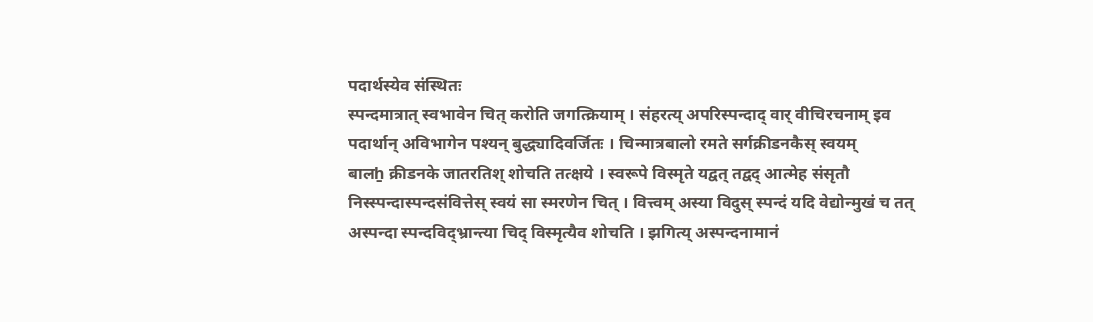पदार्थस्येव संस्थितः
स्पन्दमात्रात् स्वभावेन चित् करोति जगत्क्रियाम् । संहरत्य् अपरिस्पन्दाद् वार् वीचिरचनाम् इव
पदार्थान् अविभागेन पश्यन् बुद्ध्यादिवर्जितः । चिन्मात्रबालो रमते सर्गक्रीडनकैस् स्वयम्
बालẖ क्रीडनके जातरतिश् शोचति तत्क्षये । स्वरूपे विस्मृते यद्वत् तद्वद् आत्मेह संसृतौ
निस्स्पन्दास्पन्दसंवित्तेस् स्वयं सा स्मरणेन चित् । वित्त्वम् अस्या विदुस् स्पन्दं यदि वेद्योन्मुखं च तत्
अस्पन्दा स्पन्दविद्भ्रान्त्या चिद् विस्मृत्यैव शोचति । झगित्य् अस्पन्दनामानं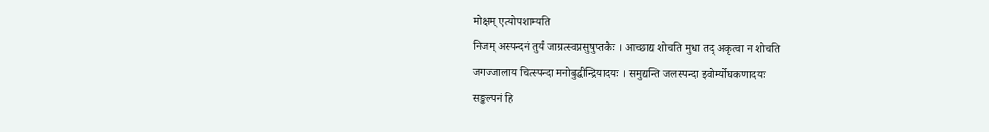मोक्षम् एत्योपशाम्यति
निजम् अस्पन्दनं तुर्यं जाग्रत्स्वप्नसुषुप्तकैः । आच्छाद्य शोचति मुधा तद् अकृत्वा न शोचति
जगज्जालाय चित्स्पन्दा मनोबुद्धीन्द्रियादयः । समुद्यन्ति जलस्पन्दा इवोर्म्योघकणादयः
सङ्कल्पनं हि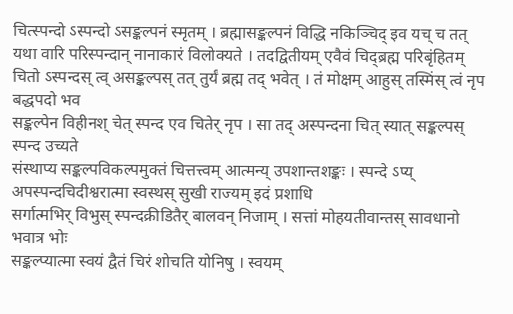चित्स्पन्दो ऽस्पन्दो ऽसङ्कल्पनं स्मृतम् । ब्रह्मासङ्कल्पनं विद्धि नकिञ्चिद् इव यच् च तत्
यथा वारि परिस्पन्दान् नानाकारं विलोक्यते । तदद्वितीयम् एवैवं चिद्ब्रह्म परिबृंहितम्
चितो ऽस्पन्दस् त्व् असङ्कल्पस् तत् तुर्यं ब्रह्म तद् भवेत् । तं मोक्षम् आहुस् तस्मिंस् त्वं नृप बद्धपदो भव
सङ्कल्पेन विहीनश् चेत् स्पन्द एव चितेर् नृप । सा तद् अस्पन्दना चित् स्यात् सङ्कल्पस् स्पन्द उच्यते
संस्थाप्य सङ्कल्पविकल्पमुक्तं चित्तत्त्वम् आत्मन्य् उपशान्तशङ्कः । स्पन्दे ऽप्य् अपस्पन्दचिदीश्वरात्मा स्वस्थस् सुखी राज्यम् इदं प्रशाधि
सर्गात्मभिर् विभुस् स्पन्दक्रीडितैर् बालवन् निजाम् । सत्तां मोहयतीवान्तस् सावधानो भवात्र भोः
सङ्कल्प्यात्मा स्वयं द्वैतं चिरं शोचति योनिषु । स्वयम्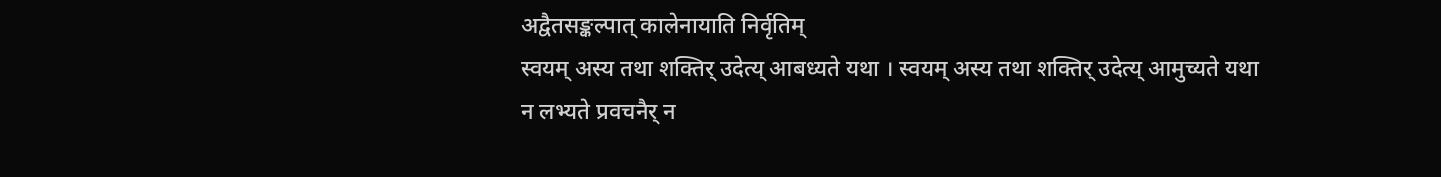अद्वैतसङ्कल्पात् कालेनायाति निर्वृतिम्
स्वयम् अस्य तथा शक्तिर् उदेत्य् आबध्यते यथा । स्वयम् अस्य तथा शक्तिर् उदेत्य् आमुच्यते यथा
न लभ्यते प्रवचनैर् न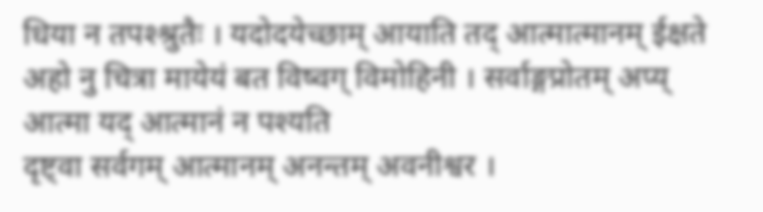धिया न तपश्श्रुतैः । यदोदयेच्छाम् आयाति तद् आत्मात्मानम् ईक्षते
अहो नु चित्रा मायेयं बत विष्वग् विमोहिनी । सर्वाङ्गप्रोतम् अप्य् आत्मा यद् आत्मानं न पश्यति
दृष्ट्वा सर्वगम् आत्मानम् अनन्तम् अवनीश्वर ।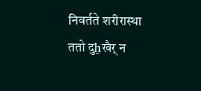निवर्तते शरीरास्था ततो दुẖखैर् न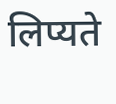लिप्यते